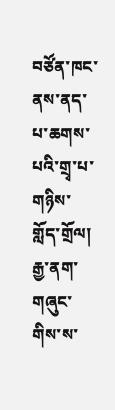བཙོན་ཁང་ནས་ནད་པ་ཆགས་པའི་གྲྭ་པ་གཉིས་གློད་གྲོལ།
རྒྱ་ནག་གཞུང་གིས་ས་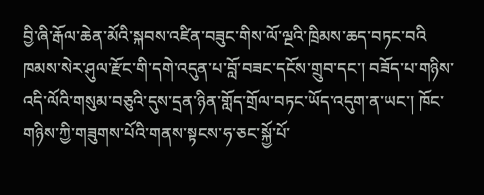བྱི་ཞི་རྒོལ་ཆེན་མོའི་སྐབས་འཛིན་བཟུང་གིས་ལོ་ལྔའི་ཁྲིམས་ཆད་བཏང་བའི ཁམས་སེར་ཤུལ་རྫོང་གི་དགེ་འདུན་པ་བློ་བཟང་དངོས་གྲུབ་དང་། བཟོད་པ་གཉིས་འདི་ལོའི་གསུམ་བཅུའི་དུས་དྲན་ཉིན་གློད་གྲོལ་བཏང་ཡོད་འདུག་ན་ཡང་། ཁོང་གཉིས་ཀྱི་གཟུགས་པོའི་གནས་སྟངས་ཧ་ཅང་སྐྱོ་པོ་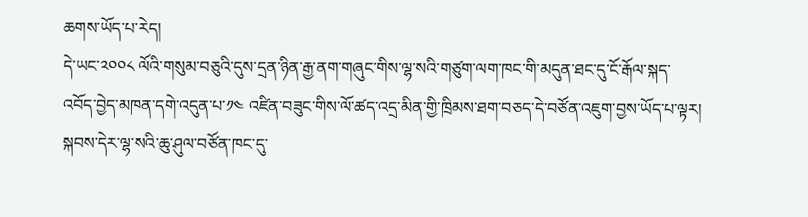ཆགས་ཡོད་པ་རེད།
དེ་ཡང་༢༠༠༨ ལོའི་གསུམ་བཅུའི་དུས་དྲན་ཉིན་རྒྱ་ནག་གཞུང་གིས་ལྷ་སའི་གཙུག་ལག་ཁང་གི་མདུན་ཐང་དུ་ངོ་རྒོལ་སྐད་འབོད་བྱེད་མཁན་དགེ་འདུན་པ་༡༤ འཛིན་བཟུང་གིས་ལོ་ཚད་འདྲ་མིན་གྱི་ཁྲིམས་ཐག་བཅད་དེ་བཙོན་འཇུག་བྱས་ཡོད་པ་ལྟར། སྐབས་དེར་ལྷ་སའི་ཆུ་ཤུལ་བཙོན་ཁང་དུ་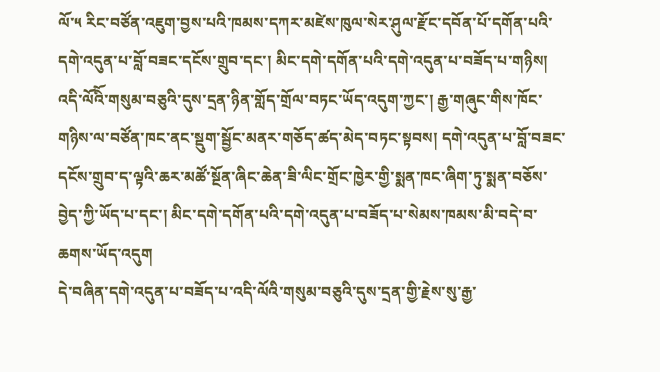ལོ་༥ རིང་བཙོན་འཇུག་བྱས་པའི་ཁམས་དཀར་མཛེས་ཁུལ་སེར་ཤུལ་རྫོང་དབོན་པོ་དགོན་པའི་དགེ་འདུན་པ་བློ་བཟང་དངོས་གྲུབ་དང་། མིང་དགེ་དགོན་པའི་དགེ་འདུན་པ་བཟོད་པ་གཉིས། འདི་ལོའིོ་གསུམ་བཅུའི་དུས་དྲན་ཉིན་གློད་གྲོལ་བཏང་ཡོད་འདུག་ཀྱང་། རྒྱ་གཞུང་གིས་ཁོང་གཉིས་ལ་བཙོན་ཁང་ནང་སྡུག་སྦྱོང་མནར་གཅོད་ཚད་མེད་བཏང་སྟབས། དགེ་འདུན་པ་བློ་བཟང་དངོས་གྲུབ་ད་ལྟའི་ཆར་མཚོ་སྔོན་ཞིང་ཆེན་ཟི་ལིང་གྲོང་ཁྱེར་གྱི་སྨན་ཁང་ཞིག་ཏུ་སྨན་བཅོས་བྱེད་ཀྱི་ཡོད་པ་དང་། མིང་དགེ་དགོན་པའི་དགེ་འདུན་པ་བཟོད་པ་སེམས་ཁམས་མི་བདེ་བ་ཆགས་ཡོད་འདུག
དེ་བཞིན་དགེ་འདུན་པ་བཟོད་པ་འདི་ལོའི་གསུམ་བཅུའི་དུས་དྲན་གྱི་རྗེས་སུ་རྒྱ་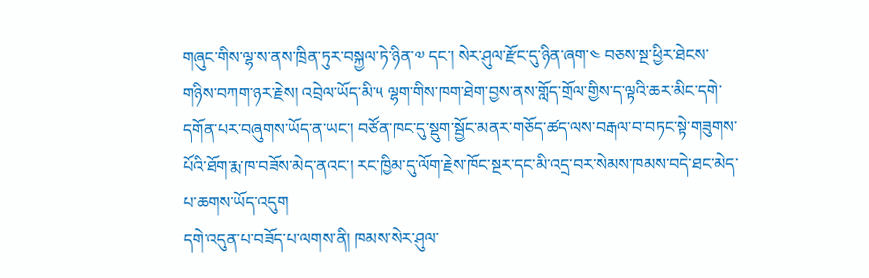གཞུང་གིས་ལྷ་ས་ནས་ཁྲིན་ཏུར་བསྐྱལ་ཏེ་ཉིན་༧ དང་། སེར་ཤུལ་རྫོང་དུ་ཉིན་ཞག་༤ བཅས་སྔ་ཕྱིར་ཐེངས་གཉིས་བཀག་ཉར་རྗེས། འབྲེལ་ཡོད་མི་༥ ལྷག་གིས་ཁག་ཐེག་བྱས་ནས་གློད་གྲོལ་གྱིས་ད་ལྟའི་ཆར་མིང་དགེ་དགོན་པར་བཞུགས་ཡོད་ན་ཡང་། བཙོན་ཁང་དུ་སྡུག་སྦྱོང་མནར་གཅོད་ཚད་ལས་བརྒལ་བ་བཏང་སྟེ་གཟུགས་པོའི་ཐོག་རྨ་ཁ་བཟོས་མེད་ནའང་། རང་ཁྱིམ་དུ་ལོག་རྗེས་ཁོང་སྔར་དང་མི་འདྲ་བར་སེམས་ཁམས་བདེ་ཐང་མེད་པ་ཆགས་ཡོད་འདུག
དགེ་འདུན་པ་བཟོད་པ་ལགས་ནི། ཁམས་སེར་ཤུལ་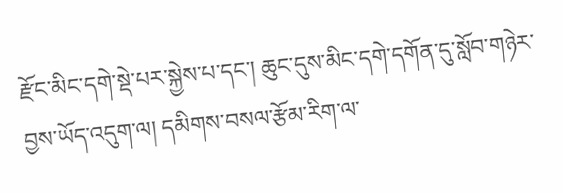རྫོང་མིང་དགེ་སྡེ་པར་སྐྱེས་པ་དང་། ཆུང་དུས་མིང་དགེ་དགོན་དུ་སློབ་གཉེར་བྱས་ཡོད་འདུག་ལ། དམིགས་བསལ་རྩོམ་རིག་ལ་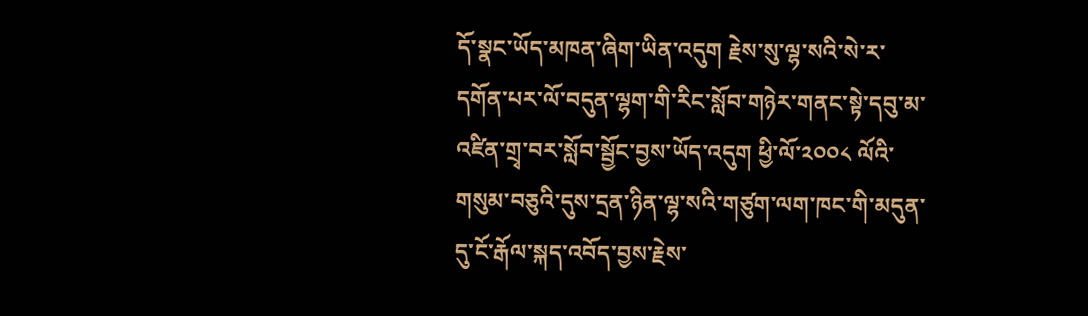དོ་སྣང་ཡོད་མཁན་ཞིག་ཡིན་འདུག རྗེས་སུ་ལྷ་སའི་སེ་ར་དགོན་པར་ལོ་བདུན་ལྷག་གི་རིང་སློབ་གཉེར་གནང་སྟེ་དབུ་མ་འཛིན་གྲྭ་བར་སློབ་སྦྱོང་བྱས་ཡོད་འདུག ཕྱི་ལོ་༢༠༠༨ ལོའི་གསུམ་བཅུའི་དུས་དྲན་ཉིན་ལྷ་སའི་གཙུག་ལག་ཁང་གི་མདུན་དུ་ངོ་རྒོལ་སྐད་འབོད་བྱས་རྗེས་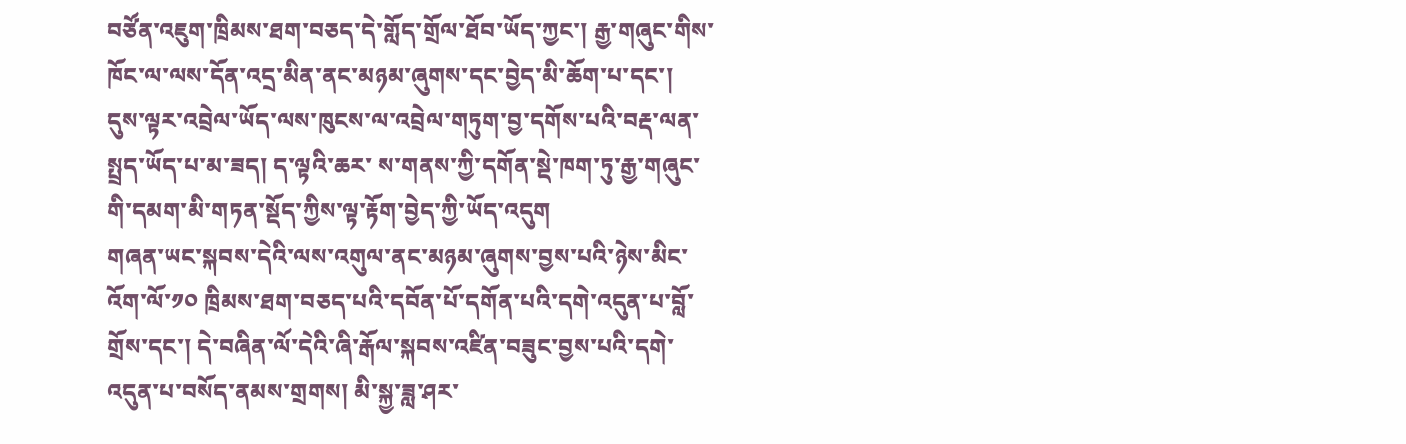བཙོན་འཇུག་ཁྲིམས་ཐག་བཅད་དེ་གློད་གྲོལ་ཐོབ་ཡོད་ཀྱང་། རྒྱ་གཞུང་གིས་ཁོང་ལ་ལས་དོན་འདྲ་མིན་ནང་མཉམ་ཞུགས་དང་བྱེད་མི་ཆོག་པ་དང་། དུས་ལྟར་འབྲེལ་ཡོད་ལས་ཁུངས་ལ་འབྲེལ་གཏུག་བྱ་དགོས་པའི་བརྡ་ལན་སྤྲད་ཡོད་པ་མ་ཟད། ད་ལྟའི་ཆར་ ས་གནས་ཀྱི་དགོན་སྡེ་ཁག་ཏུ་རྒྱ་གཞུང་གི་དམག་མི་གཏན་སྡོད་ཀྱིས་ལྟ་རྟོག་བྱེད་ཀྱི་ཡོད་འདུག
གཞན་ཡང་སྐབས་དེའི་ལས་འགུལ་ནང་མཉམ་ཞུགས་བྱས་པའི་ཉེས་མིང་འོག་ལོ་༡༠ ཁྲིམས་ཐག་བཅད་པའི་དབོན་པོ་དགོན་པའི་དགེ་འདུན་པ་བློ་གྲོས་དང་། དེ་བཞིན་ལོ་དེའི་ཞི་རྒོལ་སྐབས་འཛིན་བཟུང་བྱས་པའི་དགེ་འདུན་པ་བསོད་ནམས་གྲགས། མི་སྐྱ་ཟླ་ཤར་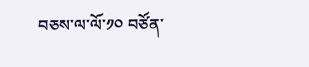བཅས་ལ་ལོ་༡༠ བཙོན་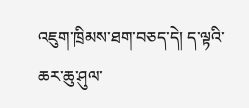འཇུག་ཁྲིམས་ཐག་བཅད་དེ། ད་ལྟའི་ཆར་ཆུ་ཤུལ་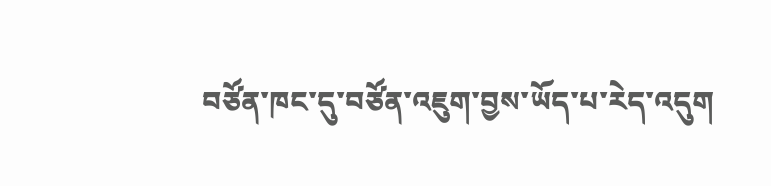བཙོན་ཁང་དུ་བཙོན་འཇུག་བྱས་ཡོད་པ་རེད་འདུག